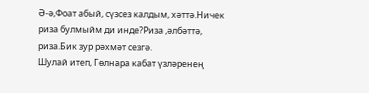Ә-ә,Фоат абый, сүзсез калдым, хәттә.Ничек риза булмыйм ди инде?Риза ,әлбәттә, риза.Бик зур рәхмәт сезгә.
Шулай итеп, Гөлнара кабат үзләренең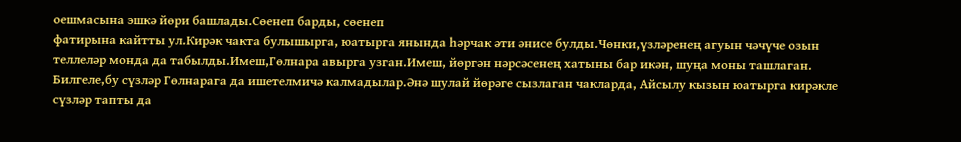оешмасына эшкә йөри башлады.Сөенеп барды, сөенеп
фатирына кайтты ул.Кирәк чакта булышырга, юатырга янында һәрчак әти әнисе булды.Чөнки,үзләренең агуын чәчүче озын теллеләр монда да табылды.Имеш,Гөлнара авырга узган.Имеш, йөргән нәрсәсенең хатыны бар икән, шуңа моны ташлаган.
Билгеле,бу сүзләр Гөлнарага да ишетелмичә калмадылар.Әнә шулай йөрәге сызлаган чакларда, Айсылу кызын юатырга кирәкле сүзләр тапты да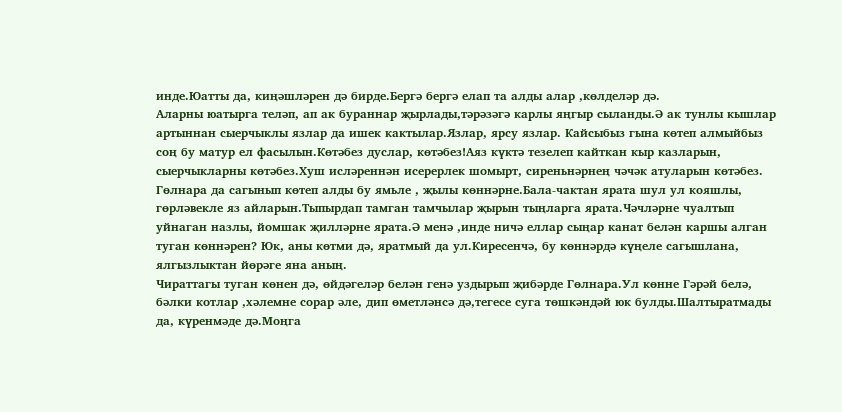инде.Юатты да, киңәшләрен дә бирде.Бергә бергә елап та алды алар ,көлделәр дә.
Аларны юатырга теләп, ап ак бураннар җырлады,тәрәзәгә карлы яңгыр сыланды.Ә ак тунлы кышлар артыннан сыерчыклы язлар да ишек кактылар.Язлар, ярсу язлар. Кайсыбыз гына көтеп алмыйбыз соң бу матур ел фасылын.Көтәбез дуслар, көтәбез!Аяз күктә тезелеп кайткан кыр казларын, сыерчыкларны көтәбез.Хуш исләреннән исерерлек шомырт, сиреньнәрнең чәчәк атуларын көтәбез.
Гөлнара да сагынып көтеп алды бу ямьле , җылы көннәрне.Бала-чактан ярата шул ул кояшлы, гөрләвекле яз айларын.Тыпырдап тамган тамчылар җырын тыңларга ярата.Чәчләрне чуалтып уйнаган назлы, йомшак җилләрне ярата.Ә менә ,инде ничә еллар сыңар канат белән каршы алган туган көннәрен? Юк, аны көтми дә, яратмый да ул.Киресенчә, бу көннәрдә күңеле сагышлана, ялгызлыктан йөрәге яна аның.
Чираттагы туган көнен дә, өйдәгеләр белән генә уздырып җибәрде Гөлнара.Ул көнне Гәрәй белә, бәлки котлар ,хәлемне сорар әле, дип өметләнсә дә,тегесе суга төшкәндәй юк булды.Шалтыратмады да, күренмәде дә.Моңга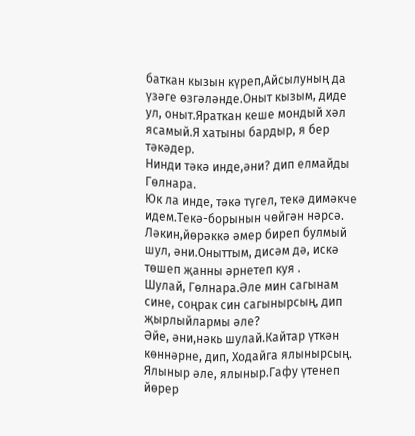баткан кызын күреп,Айсылуның да үзәге өзгәләнде.Оныт кызым, диде ул, оныт.Яраткан кеше мондый хәл ясамый.Я хатыны бардыр, я бер тәкәдер.
Нинди тәкә инде,әни? дип елмайды Гөлнара.
Юк ла инде, тәкә түгел, текә димәкче идем.Текә-борынын чөйгән нәрсә.
Ләкин,йөрәккә әмер биреп булмый шул, әни.Оныттым, дисәм дә, искә төшеп җанны әрнетеп куя .
Шулай, Гөлнара.Әле мин сагынам сине, соңрак син сагынырсың, дип җырлыйлармы әле?
Әйе, әни,нәкь шулай.Кайтар үткән көннәрне, дип, Ходайга ялынырсың.
Ялыныр әле, ялыныр.Гафу үтенеп йөрер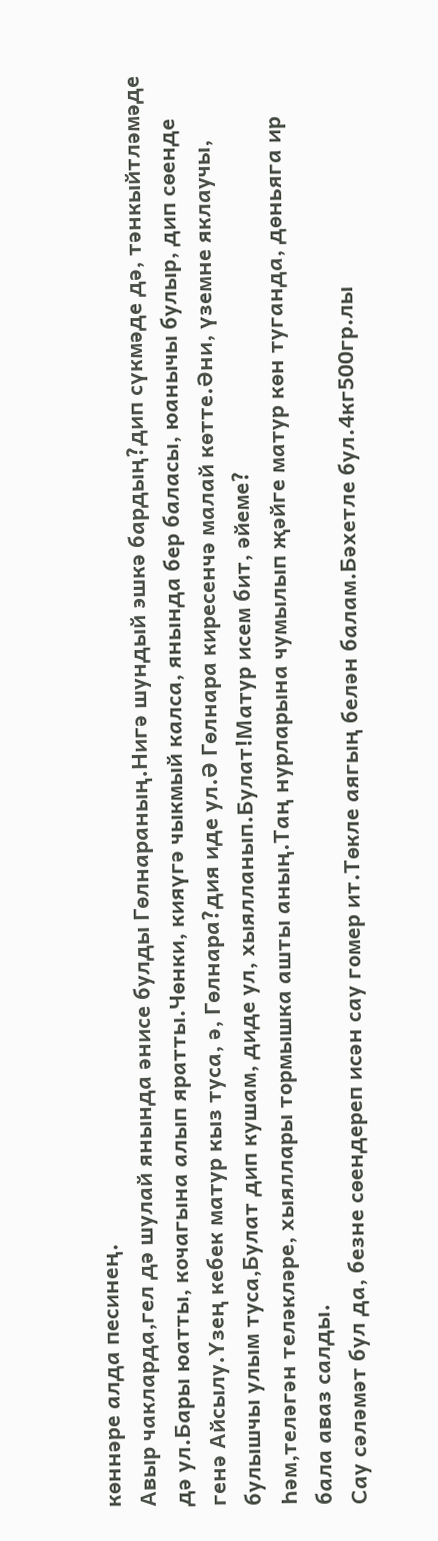көннәре алда песинең.
Авыр чакларда,гел дә шулай янында әнисе булды Гөлнараның.Нигә шундый эшкә бардың?дип сүкмәде дә, тәнкыйтләмәде дә ул.Бары юатты, кочагына алып яратты.Чөнки, кияүгә чыкмый калса, янында бер баласы, юанычы булыр, дип сөенде генә Айсылу.Үзең кебек матур кыз туса, ә, Гөлнара?дия иде ул.Ә Гөлнара киресенчә малай көтте.Әни, үземне яклаучы, булышчы улым туса,Булат дип кушам, диде ул, хыялланып.Булат!Матур исем бит, әйеме?
Һәм,теләгән теләкләре, хыяллары тормышка ашты аның.Таң нурларына чумылып җәйге матур көн туганда, дөньяга ир бала аваз салды.
Сау сәләмәт бул да, безне сөендереп исән сау гомер ит.Төкле аягың белән балам.Бәхетле бул.4кг500гр.лы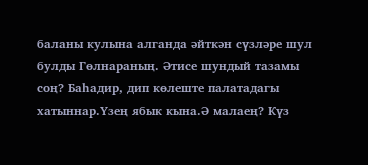баланы кулына алганда әйткән сүзләре шул булды Гөлнараның. Әтисе шундый тазамы соң? Баһадир, дип көлеште палатадагы хатыннар.Үзең ябык кына.Ә малаең? Күз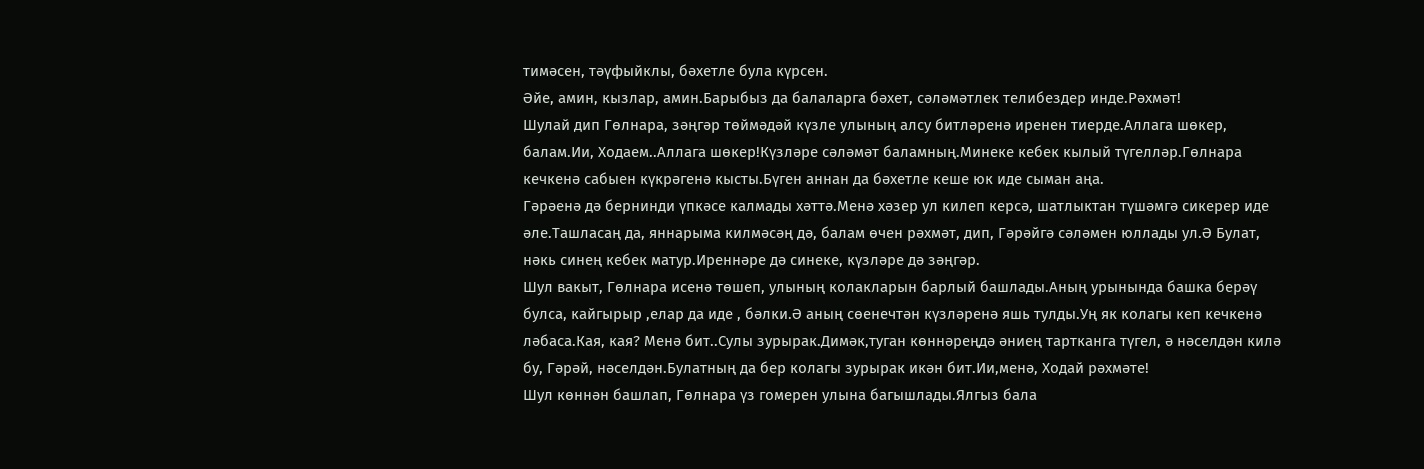тимәсен, тәүфыйклы, бәхетле була күрсен.
Әйе, амин, кызлар, амин.Барыбыз да балаларга бәхет, сәләмәтлек телибездер инде.Рәхмәт!
Шулай дип Гөлнара, зәңгәр төймәдәй күзле улының алсу битләренә иренен тиерде.Аллага шөкер, балам.Ии, Ходаем..Аллага шөкер!Күзләре сәләмәт баламның.Минеке кебек кылый түгелләр.Гөлнара кечкенә сабыен күкрәгенә кысты.Бүген аннан да бәхетле кеше юк иде сыман аңа.
Гәрәенә дә бернинди үпкәсе калмады хәттә.Менә хәзер ул килеп керсә, шатлыктан түшәмгә сикерер иде әле.Ташласаң да, яннарыма килмәсәң дә, балам өчен рәхмәт, дип, Гәрәйгә сәләмен юллады ул.Ә Булат, нәкь синең кебек матур.Иреннәре дә синеке, күзләре дә зәңгәр.
Шул вакыт, Гөлнара исенә төшеп, улының колакларын барлый башлады.Аның урынында башка берәү булса, кайгырыр ,елар да иде , бәлки.Ә аның сөенечтән күзләренә яшь тулды.Уң як колагы кеп кечкенә ләбаса.Кая, кая? Менә бит..Сулы зурырак.Димәк,туган көннәреңдә әниең тартканга түгел, ә нәселдән килә бу, Гәрәй, нәселдән.Булатның да бер колагы зурырак икән бит.Ии,менә, Ходай рәхмәте!
Шул көннән башлап, Гөлнара үз гомерен улына багышлады.Ялгыз бала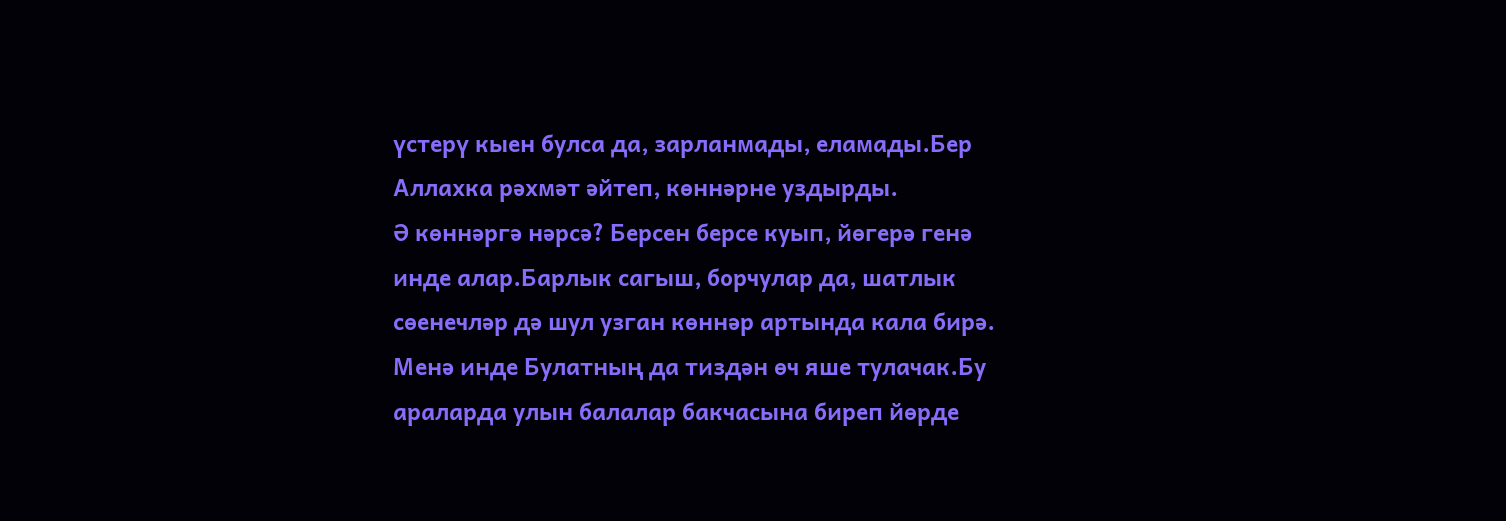үстерү кыен булса да, зарланмады, еламады.Бер Аллахка рәхмәт әйтеп, көннәрне уздырды.
Ә көннәргә нәрсә? Берсен берсе куып, йөгерә генә инде алар.Барлык сагыш, борчулар да, шатлык сөенечләр дә шул узган көннәр артында кала бирә.
Менә инде Булатның да тиздән өч яше тулачак.Бу араларда улын балалар бакчасына биреп йөрде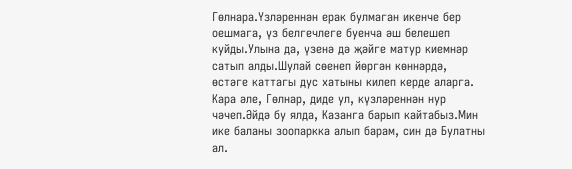Гөлнара.Үзләреннән ерак булмаган икенче бер оешмага, үз белгечлеге буенча әш белешеп куйды.Улына да, үзенә дә җәйге матур киемнәр сатып алды.Шулай сөенеп йөргән көннәрдә, өстәге каттагы дус хатыны килеп керде аларга.
Кара әле, Гөлнар, диде ул, күзләреннән нур чәчеп.Әйдә бу ялда, Казанга барып кайтабыз.Мин ике баланы зоопаркка алып барам, син дә Булатны ал.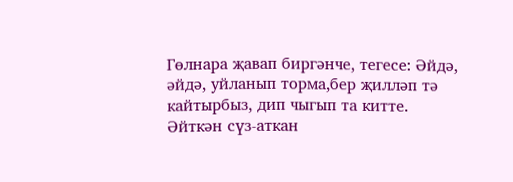Гөлнара җавап биргәнче, тегесе: Әйдә, әйдә, уйланып торма,бер җилләп тә кайтырбыз, дип чыгып та китте.
Әйткән сүз-аткан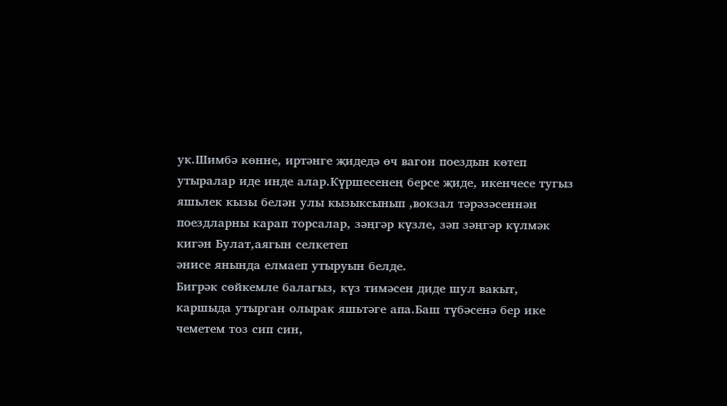ук.Шимбә көнне, иртәнге җидедә өч вагон поездын көтеп утыралар иде инде алар.Күршесенең берсе җиде, икенчесе тугыз яшьлек кызы белән улы кызыксынып ,вокзал тәрәзәсеннән поездларны карап торсалар, зәңгәр күзле, зәп зәңгәр күлмәк кигән Булат,аягын селкетеп
әнисе янында елмаеп утыруын белде.
Бигрәк сөйкемле балагыз, күз тимәсен диде шул вакыт, каршыда утырган олырак яшьтәге апа.Баш түбәсенә бер ике чеметем тоз сип син,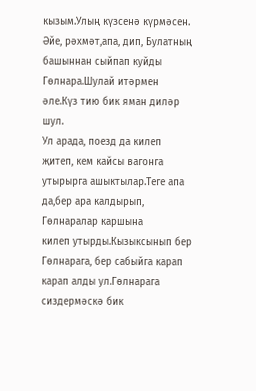кызым.Улың күзсенә күрмәсен.
Әйе, рәхмәт,апа, дип, Булатның башыннан сыйпап куйды Гөлнара.Шулай итәрмен әле.Күз тию бик яман диләр шул.
Ул арада, поезд да килеп җитеп, кем кайсы вагонга утырырга ашыктылар.Теге апа да,бер ара калдырып, Гөлнаралар каршына
килеп утырды.Кызыксынып бер Гөлнарага, бер сабыйга карап карап алды ул.Гөлнарага сиздермәскә бик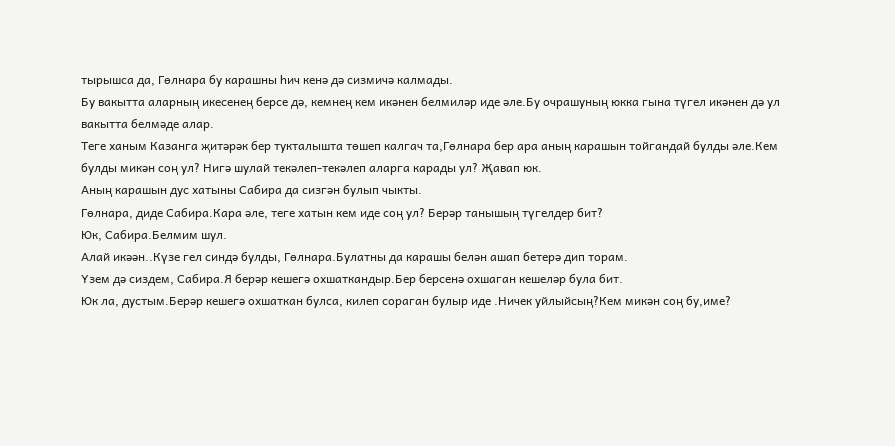тырышса да, Гөлнара бу карашны һич кенә дә сизмичә калмады.
Бу вакытта аларның икесенең берсе дә, кемнең кем икәнен белмиләр иде әле.Бу очрашуның юкка гына түгел икәнен дә ул вакытта белмәде алар.
Теге ханым Казанга җитәрәк бер тукталышта төшеп калгач та,Гөлнара бер ара аның карашын тойгандай булды әле.Кем булды микән соң ул? Нигә шулай текәлеп-текәлеп аларга карады ул? Җавап юк.
Аның карашын дус хатыны Сабира да сизгән булып чыкты.
Гөлнара, диде Сабира.Кара әле, теге хатын кем иде соң ул? Берәр танышың түгелдер бит?
Юк, Сабира.Белмим шул.
Алай икәән..Күзе гел синдә булды, Гөлнара.Булатны да карашы белән ашап бетерә дип торам.
Үзем дә сиздем, Сабира.Я берәр кешегә охшаткандыр.Бер берсенә охшаган кешеләр була бит.
Юк ла, дустым.Берәр кешегә охшаткан булса, килеп сораган булыр иде .Ничек уйлыйсың?Кем микән соң бу,име?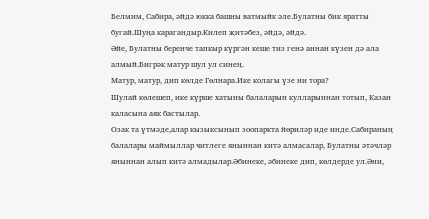Белмим, Сабира, әйдә юкка башны ватмыйк әле.Булатны бик яратты бугай.Шуңа карагандыр.Килеп җитәбез, әйдә, әйдә.
Әйе, Булатны беренче тапкыр күргән кеше тиз генә аннан күзен дә ала алмый.Бигрәк матур шул ул синең.
Матур, матур, дип көлде Гөлнара.Ике колагы үзе ни тора?
Шулай көлешеп, ике күрше хатыны балаларын кулларыннан тотып, Казан каласына аяк бастылар.
Озак та үтмәде,алар кызыксынып зоопаркта йөриләр иде инде.Сабираның балалары маймыллар читлеге яныннан китә алмасалар, Булатны әтәчләр яныннан алып китә алмадылар.Әбинеке, әбинеке дип, көлдерде ул.Әни,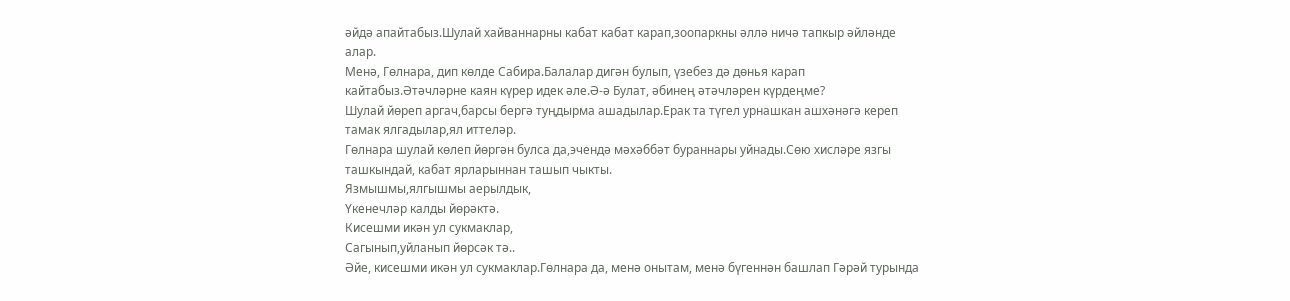әйдә апайтабыз.Шулай хайваннарны кабат кабат карап,зоопаркны әллә ничә тапкыр әйләнде алар.
Менә, Гөлнара, дип көлде Сабира.Балалар дигән булып, үзебез дә дөнья карап кайтабыз.Әтәчләрне каян күрер идек әле.Ә-ә Булат, әбинең әтәчләрен күрдеңме?
Шулай йөреп аргач,барсы бергә туңдырма ашадылар.Ерак та түгел урнашкан ашхәнәгә кереп тамак ялгадылар,ял иттеләр.
Гөлнара шулай көлеп йөргән булса да,эчендә мәхәббәт бураннары уйнады.Сөю хисләре язгы ташкындай, кабат ярларыннан ташып чыкты.
Язмышмы,ялгышмы аерылдык,
Үкенечләр калды йөрәктә.
Кисешми икән ул сукмаклар,
Сагынып,уйланып йөрсәк тә..
Әйе, кисешми икән ул сукмаклар.Гөлнара да, менә онытам, менә бүгеннән башлап Гәрәй турында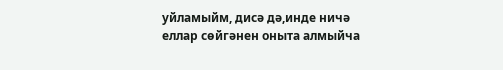уйламыйм, дисә дә,инде ничә еллар сөйгәнен оныта алмыйча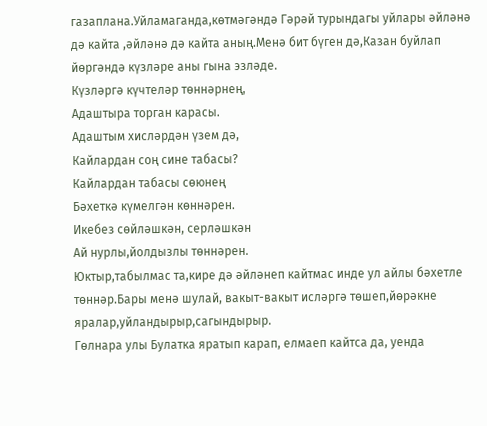газаплана.Уйламаганда,көтмәгәндә Гәрәй турындагы уйлары әйләнә дә кайта ,әйләнә дә кайта аның.Менә бит бүген дә,Казан буйлап йөргәндә күзләре аны гына эзләде.
Күзләргә күчтеләр төннәрнең,
Адаштыра торган карасы.
Адаштым хисләрдән үзем дә,
Кайлардан соң сине табасы?
Кайлардан табасы сөюнең
Бәхеткә күмелгән көннәрен.
Икебез сөйләшкән, серләшкән
Ай нурлы,йолдызлы төннәрен.
Юктыр,табылмас та,кире дә әйләнеп кайтмас инде ул айлы бәхетле төннәр.Бары менә шулай, вакыт-вакыт исләргә төшеп,йөрәкне яралар,уйландырыр,сагындырыр.
Гөлнара улы Булатка яратып карап, елмаеп кайтса да, уенда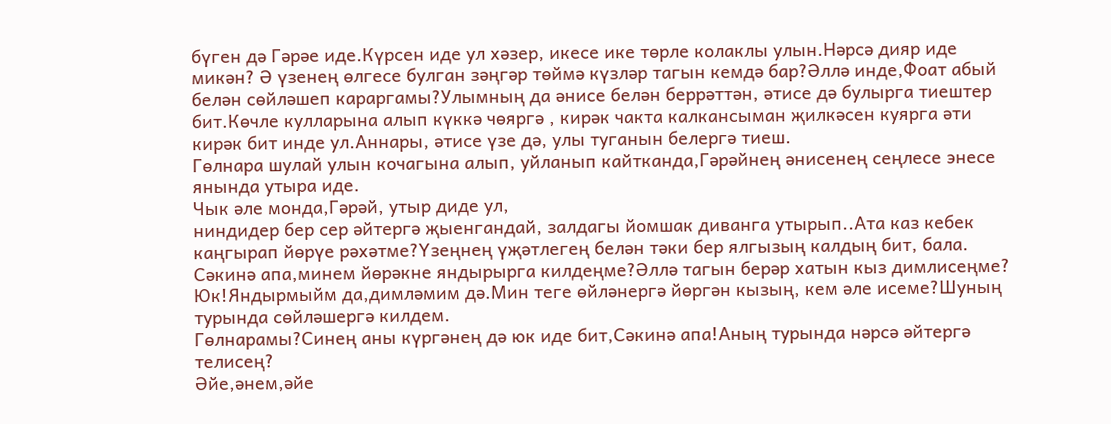бүген дә Гәрәе иде.Күрсен иде ул хәзер, икесе ике төрле колаклы улын.Нәрсә дияр иде микән? Ә үзенең өлгесе булган зәңгәр төймә күзләр тагын кемдә бар?Әллә инде,Фоат абый белән сөйләшеп караргамы?Улымның да әнисе белән беррәттән, әтисе дә булырга тиештер бит.Көчле кулларына алып күккә чөяргә , кирәк чакта калкансыман җилкәсен куярга әти кирәк бит инде ул.Аннары, әтисе үзе дә, улы туганын белергә тиеш.
Гөлнара шулай улын кочагына алып, уйланып кайтканда,Гәрәйнең әнисенең сеңлесе энесе янында утыра иде.
Чык әле монда,Гәрәй, утыр диде ул,
ниндидер бер сер әйтергә җыенгандай, залдагы йомшак диванга утырып..Ата каз кебек каңгырап йөрүе рәхәтме?Үзеңнең үҗәтлегең белән тәки бер ялгызың калдың бит, бала.
Сәкинә апа,минем йөрәкне яндырырга килдеңме?Әллә тагын берәр хатын кыз димлисеңме?
Юк!Яндырмыйм да,димләмим дә.Мин теге өйләнергә йөргән кызың, кем әле исеме?Шуның турында сөйләшергә килдем.
Гөлнарамы?Синең аны күргәнең дә юк иде бит,Сәкинә апа!Аның турында нәрсә әйтергә телисең?
Әйе,әнем,әйе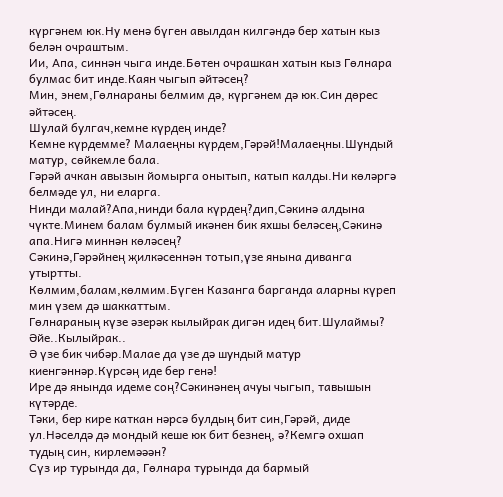күргәнем юк.Ну менә бүген авылдан килгәндә бер хатын кыз белән очраштым.
Ии, Апа, синнән чыга инде.Бөтен очрашкан хатын кыз Гөлнара булмас бит инде.Каян чыгып әйтәсең?
Мин, энем,Гөлнараны белмим дә, күргәнем дә юк.Син дөрес әйтәсең.
Шулай булгач,кемне күрдең инде?
Кемне күрдемме? Малаеңны күрдем,Гәрәй!Малаеңны.Шундый матур, сөйкемле бала.
Гәрәй ачкан авызын йомырга онытып, катып калды.Ни көләргә белмәде ул, ни еларга.
Нинди малай?Апа,нинди бала күрдең?дип,Сәкинә алдына чүкте.Минем балам булмый икәнен бик яхшы беләсең,Сәкинә апа.Нигә миннән көләсең?
Сәкинә,Гәрәйнең җилкәсеннән тотып,үзе янына диванга утыртты.
Көлмим,балам,көлмим.Бүген Казанга барганда аларны күреп мин үзем дә шаккаттым.
Гөлнараның күзе әзерәк кылыйрак дигән идең бит.Шулаймы?
Әйе..Кылыйрак..
Ә үзе бик чибәр.Малае да үзе дә шундый матур киенгәннәр.Күрсәң иде бер генә!
Ире дә янында идеме соң?Сәкинәнең ачуы чыгып, тавышын күтәрде.
Тәки, бер кире каткан нәрсә булдың бит син,Гәрәй, диде ул.Нәселдә дә мондый кеше юк бит безнең, ә?Кемгә охшап тудың син, кирлемәәән?
Сүз ир турында да, Гөлнара турында да бармый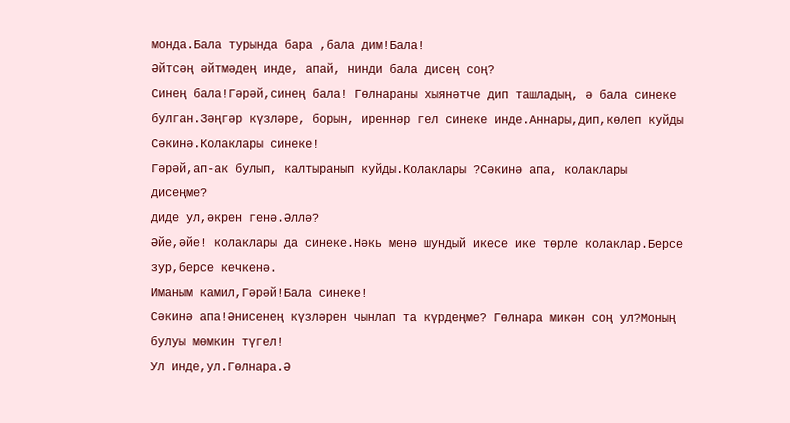монда.Бала турында бара ,бала дим!Бала!
Әйтсәң әйтмәдең инде, апай, нинди бала дисең соң?
Синең бала!Гәрәй,синең бала! Гөлнараны хыянәтче дип ташладың, ә бала синеке булган.Зәңгәр күзләре, борын, иреннәр гел синеке инде.Аннары,дип,көлеп куйды Сәкинә.Колаклары синеке!
Гәрәй,ап-ак булып, калтыранып куйды.Колаклары ?Сәкинә апа, колаклары дисеңме?
диде ул,әкрен генә.Әллә?
Әйе,әйе! колаклары да синеке.Нәкь менә шундый икесе ике төрле колаклар.Берсе зур,берсе кечкенә.
Иманым камил,Гәрәй!Бала синеке!
Сәкинә апа!Әнисенең күзләрен чынлап та күрдеңме? Гөлнара микән соң ул?Моның булуы мөмкин түгел!
Ул инде,ул.Гөлнара.Ә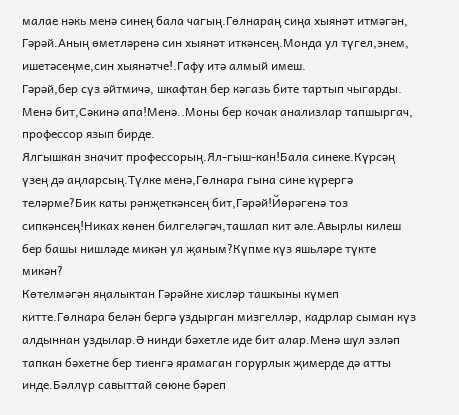малае нәкь менә синең бала чагың.Гөлнараң сиңа хыянәт итмәгән, Гәрәй.Аның өметләренә син хыянәт иткәнсең.Монда ул түгел,энем, ишетәсеңме,син хыянәтче!.Гафу итә алмый имеш.
Гәрәй,бер сүз әйтмичә, шкафтан бер кәгазь бите тартып чыгарды.
Менә бит,Сәкинә апа!Менә..Моны бер кочак анализлар тапшыргач, профессор язып бирде.
Ялгышкан значит профессорың.Ял-гыш-кан!Бала синеке.Күрсәң үзең дә аңларсың.Түлке менә,Гөлнара гына сине күрергә теләрме?Бик каты рәнҗеткәнсең бит,Гәрәй!Йөрәгенә тоз сипкәнсең!Никах көнен билгеләгәч,ташлап кит әле.Авырлы килеш бер башы нишләде микән ул җаным?Күпме күз яшьләре түкте микән?
Көтелмәгән яңалыктан Гәрәйне хисләр ташкыны күмеп китте.Гөлнара белән бергә уздырган мизгелләр, кадрлар сыман күз алдыннан уздылар.Ә нинди бәхетле иде бит алар.Менә шул эзләп тапкан бәхетне бер тиенгә ярамаган горурлык җимерде дә атты инде.Бәллүр савыттай сөюне бәреп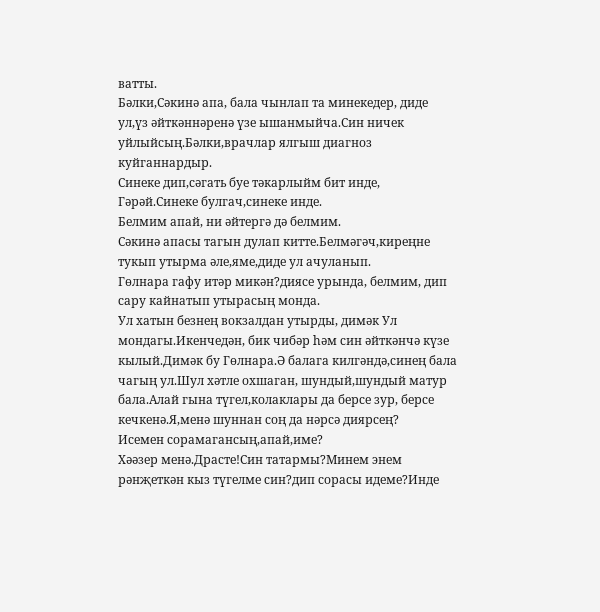ватты.
Бәлки,Сәкинә апа, бала чынлап та минекедер, диде ул,үз әйткәннәренә үзе ышанмыйча.Син ничек уйлыйсың.Бәлки,врачлар ялгыш диагноз куйганнардыр.
Синеке дип,сәгать буе тәкарлыйм бит инде, Гәрәй.Синеке булгач,синеке инде.
Белмим апай, ни әйтергә дә белмим.
Сәкинә апасы тагын дулап китте.Белмәгәч,киреңне тукып утырма әле,яме,диде ул ачуланып.
Гөлнара гафу итәр микән?диясе урында, белмим, дип сару кайнатып утырасың монда.
Ул хатын безнең вокзалдан утырды, димәк Ул мондагы.Икенчедән, бик чибәр һәм син әйткәнчә күзе кылый.Димәк бу Гөлнара.Ә балага килгәндә,синең бала чагың ул.Шул хәтле охшаган, шундый,шундый матур бала.Алай гына түгел,колаклары да берсе зур, берсе кечкенә.Я,менә шуннан соң да нәрсә диярсең?
Исемен сорамагансың,апай,име?
Хәәзер менә.Драсте!Син татармы?Минем энем рәнҗеткән кыз түгелме син?дип сорасы идеме?Инде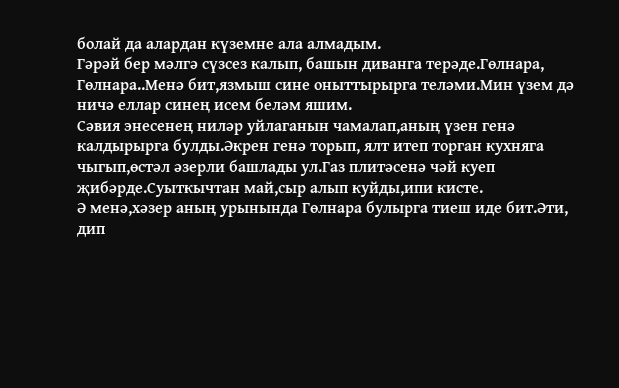болай да алардан күземне ала алмадым.
Гәрәй бер мәлгә сүзсез калып, башын диванга терәде.Гөлнара, Гөлнара..Менә бит,язмыш сине оныттырырга теләми.Мин үзем дә ничә еллар синең исем беләм яшим.
Сәвия энесенең ниләр уйлаганын чамалап,аның үзен генә калдырырга булды.Әкрен генә торып, ялт итеп торган кухняга чыгып,өстәл әзерли башлады ул.Газ плитәсенә чәй куеп җибәрде.Суыткычтан май,сыр алып куйды,ипи кисте.
Ә менә,хәзер аның урынында Гөлнара булырга тиеш иде бит.Әти, дип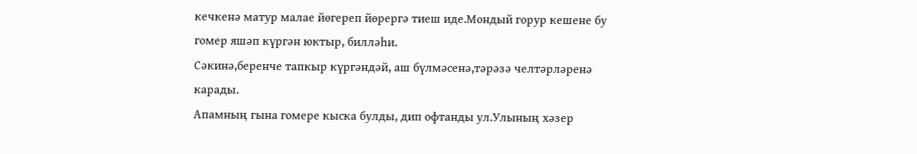кечкенә матур малае йөгереп йөрергә тиеш иде.Мондый горур кешене бу гомер яшәп күргән юктыр, билләһи.
Сәкинә,беренче тапкыр күргәндәй, аш бүлмәсенә,тәрәзә челтәрләренә карады.
Апамның гына гомере кыска булды, дип офтанды ул.Улының хәзер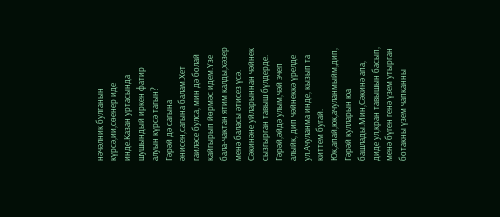нәчәлник булганын күрсә,ии,сөенер иде инде.Казан уртасында шушындый иркен фатир алуын күрсә тагын?
Гәрәй дә сагына әнисен,сагына балам.Хет гаиләсе булса, мин дә болай кайгырып йөрмәс идем.Үзе бала-чактан ятим калды,хәзер менә баласы әтисез үсә.
Сәкинәне уйларыннан чәйнек сызгырган тавыш бүлдерде.
Гәрәй,әйдә улым,чәй эчеп алыйк, дип чәйнеккә үрелде ул.Ачуланма инде, кызып та киттем бугай.
Юк,апай,юк,ачуланмыйм,дип, Гәрәй кулларын юа башлады.Мин,Сәкинә апа, диде ул,кран тавышын басып, менә бүген генә үзем утырган ботакны үзем чапканны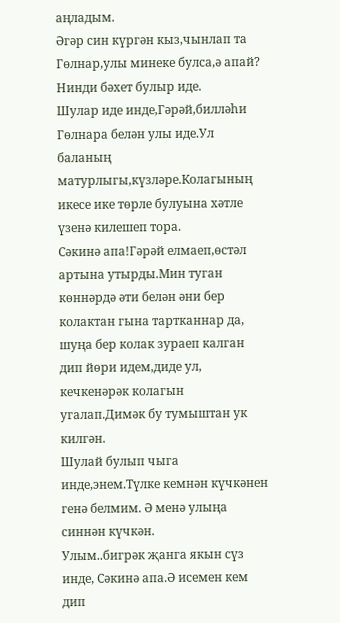аңладым.
Әгәр син күргән кыз,чынлап та Гөлнар,улы минеке булса,ә апай? Нинди бәхет булыр иде.
Шулар иде инде,Гәрәй,билләһи Гөлнара белән улы иде.Ул баланың матурлыгы,күзләре.Колагының икесе ике төрле булуына хәтле үзенә килешеп тора.
Сәкинә апа!Гәрәй елмаеп,өстәл артына утырды.Мин туган көннәрдә әти белән әни бер колактан гына тартканнар да, шуңа бер колак зураеп калган дип йөри идем,диде ул, кечкенәрәк колагын угалап.Димәк бу тумыштан ук килгән.
Шулай булып чыга инде,энем.Түлке кемнән күчкәнен генә белмим. Ә менә улыңа синнән күчкән.
Улым..бигрәк җанга якын сүз инде, Сәкинә апа.Ә исемен кем дип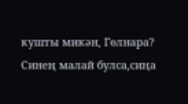кушты микән, Гөлнара?
Синең малай булса,сиңа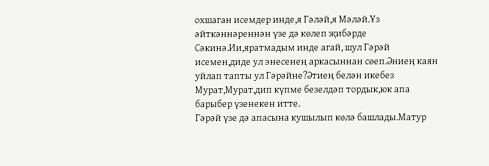охшаган исемдер инде,я Гәләй,я Мәләй.Үз әйткәннәреннән үзе дә көлеп җибәрде Сәкинә.Ии,яратмадым инде агай, шул Гәрәй исемен,диде ул энесенең аркасыннан сөеп.Әниең каян уйлап тапты ул Гәрәйне?Әтиең белән икебез Мурат,Мурат,дип күпме безелдәп тордык,юк апа барыбер үзенекен итте.
Гәрәй үзе дә апасына кушылып көлә башлады.Матур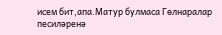исем бит,апа.Матур булмаса Гөлнаралар песиләренә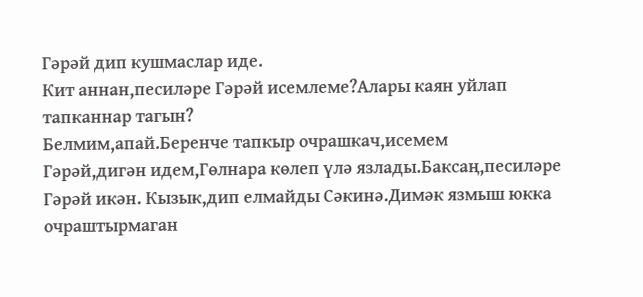Гәрәй дип кушмаслар иде.
Кит аннан,песиләре Гәрәй исемлеме?Алары каян уйлап тапканнар тагын?
Белмим,апай.Беренче тапкыр очрашкач,исемем
Гәрәй,дигән идем,Гөлнара көлеп үлә язлады.Баксаң,песиләре Гәрәй икән. Кызык,дип елмайды Сәкинә.Димәк язмыш юкка очраштырмаган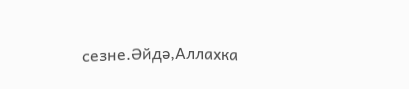сезне.Әйдә,Аллахка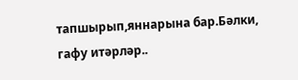тапшырып,яннарына бар.Бәлки, гафу итәрләр..